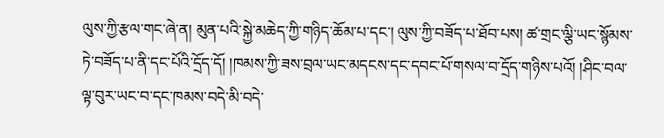ལུས་ཀྱི་རྩལ་གང་ཞེ་ན། མུན་པའི་སྐྱེ་མཆེད་ཀྱི་གཉིད་ཆོམ་པ་དང་། ལུས་ཀྱི་བཟོད་པ་ཐོབ་པས། ཚ་གྲང་ལྕི་ཡང་སྙོམས་ཏེ་བཟོད་པ་ནི་དང་པོའི་དྲོད་དོ། །ཁམས་ཀྱི་ཟས་བྲལ་ཡང་མདངས་དང་དབང་པོ་གསལ་བ་དྲོད་གཉིས་པའོ། །ཤིང་བལ་ལྟ་བུར་ཡང་བ་དང་ཁམས་བདེ་མི་བདེ་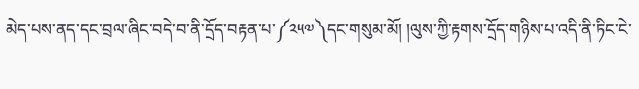མེད་པས་ནད་དང་བྲལ་ཞིང་བདེ་བ་ནི་དྲོད་བརྟན་པ་༼༢༥༧༽དང་གསུམ་མོ། །ལུས་ཀྱི་རྟགས་དྲོད་གཉིས་པ་འདི་ནི་ཏིང་ངེ་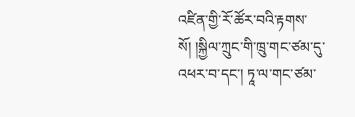འཛིན་གྱི་རོ་ཚོར་བའི་རྟགས་སོ། །སྐྱིལ་ཀྲུང་གི་ཁྲུ་གང་ཙམ་དུ་འཕར་བ་དང་། ཏཱ་ལ་གང་ཙམ་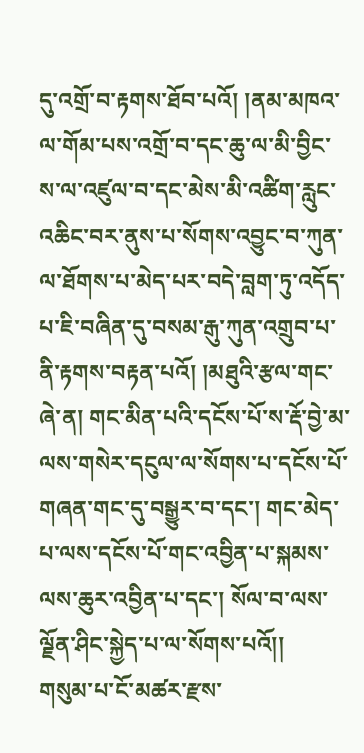དུ་འགྲོ་བ་རྟགས་ཐོབ་པའོ། །ནམ་མཁའ་ལ་གོམ་པས་འགྲོ་བ་དང་ཆུ་ལ་མི་བྱིང་ས་ལ་འཛུལ་བ་དང་མེས་མི་འཚིག་རླུང་འཆིང་བར་ནུས་པ་སོགས་འབྱུང་བ་ཀུན་ལ་ཐོགས་པ་མེད་པར་བདེ་བླག་ཏུ་འདོད་པ་ཇི་བཞིན་དུ་བསམ་རྒུ་ཀུན་འགྲུབ་པ་ནི་རྟགས་བརྟན་པའོ། །མཐུའི་རྩལ་གང་ཞེ་ན། གང་མིན་པའི་དངོས་པོ་ས་རྡོ་བྱེ་མ་ལས་གསེར་དངུལ་ལ་སོགས་པ་དངོས་པོ་གཞན་གང་དུ་བསྒྱུར་བ་དང་། གང་མེད་པ་ལས་དངོས་པོ་གང་འབྱིན་པ་སྐམས་ལས་ཆུར་འབྱིན་པ་དང་། སོལ་བ་ལས་ལྗོན་ཤིང་སྐྱེད་པ་ལ་སོགས་པའོ།།
གསུམ་པ་ངོ་མཚར་རྫས་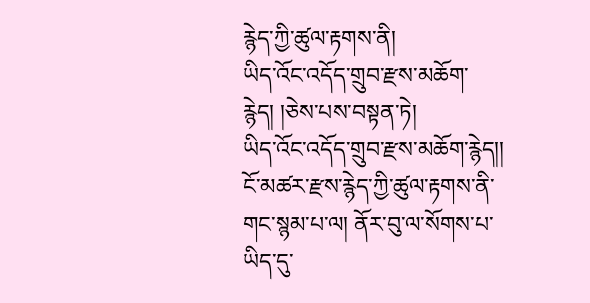རྙེད་ཀྱི་ཚུལ་རྟགས་ནི།
ཡིད་འོང་འདོད་གྲུབ་རྫས་མཆོག་རྙེད། །ཅེས་པས་བསྟན་ཏེ།
ཡིད་འོང་འདོད་གྲུབ་རྫས་མཆོག་རྙེད།།
ངོ་མཚར་རྫས་རྙེད་ཀྱི་ཚུལ་རྟགས་ནི་གང་སྙམ་པ་ལ། ནོར་བུ་ལ་སོགས་པ་ཡིད་དུ་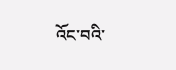འོང་བའི་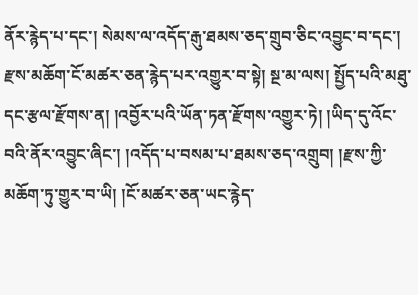ནོར་རྙེད་པ་དང་། སེམས་ལ་འདོད་རྒུ་ཐམས་ཅད་གྲུབ་ཅིང་འབྱུང་བ་དང་། རྫས་མཆོག་ངོ་མཚར་ཅན་རྙེད་པར་འགྱུར་བ་སྟེ། སྔ་མ་ལས། སྤྱོད་པའི་མཐུ་དང་རྩལ་རྫོགས་ན། །འབྱོར་པའི་ཡོན་ཏན་རྫོགས་འགྱུར་ཏེ། །ཡིད་དུ་འོང་བའི་ནོར་འབྱུང་ཞིང་། །འདོད་པ་བསམ་པ་ཐམས་ཅད་འགྲུབ། །རྫས་ཀྱི་མཆོག་ཏུ་གྱུར་བ་ཡི། །ངོ་མཚར་ཅན་ཡང་རྙེད་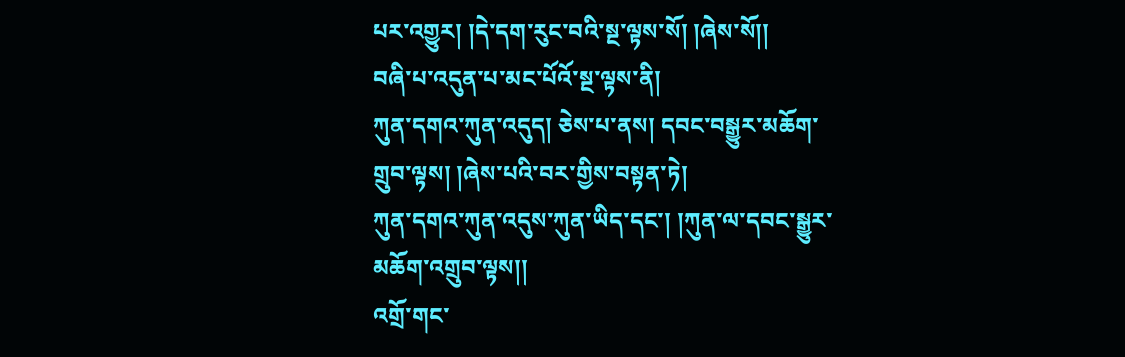པར་འགྱུར། །དེ་དག་རུང་བའི་སྔ་ལྟས་སོ། །ཞེས་སོ།།
བཞི་པ་འདུན་པ་མང་པོའོ་སྔ་ལྟས་ནི།
ཀུན་དགའ་ཀུན་འདུད། ཅེས་པ་ནས། དབང་བསྒྱུར་མཆོག་གྲུབ་ལྟས། །ཞེས་པའི་བར་གྱིས་བསྟན་ཏེ།
ཀུན་དགའ་ཀུན་འདུས་ཀུན་ཡིད་དང་། །ཀུན་ལ་དབང་སྒྱུར་མཆོག་འགྲུབ་ལྟས།།
འགྲོ་གང་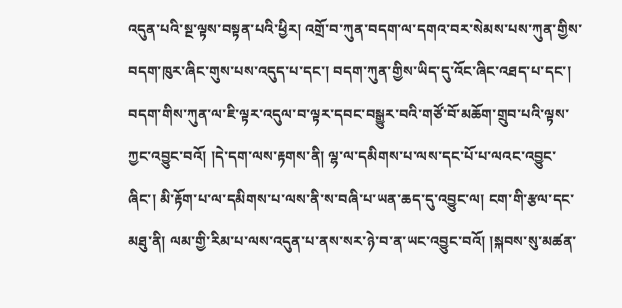འདུན་པའི་སྔ་ལྟས་བསྟན་པའི་ཕྱིར། འགྲོ་བ་ཀུན་བདག་ལ་དགའ་བར་སེམས་པས་ཀུན་གྱིས་བདག་ཁུར་ཞིང་གུས་པས་འདུད་པ་དང་། བདག་ཀུན་གྱིས་ཡིད་དུ་འོང་ཞིང་འཐད་པ་དང་། བདག་གིས་ཀུན་ལ་ཇི་ལྟར་འདུལ་བ་ལྟར་དབང་བསྒྱུར་བའི་གཙོ་བོ་མཆོག་གྲུབ་པའི་ལྟས་ཀྱང་འབྱུང་བའོ། །དེ་དག་ལས་རྟགས་ནི། ལྷ་ལ་དམིགས་པ་ལས་དང་པོ་པ་ལའང་འབྱུང་ཞིང་། མི་རྟོག་པ་ལ་དམིགས་པ་ལས་ནི་ས་བཞི་པ་ཡན་ཆད་དུ་འབྱུང་ལ། ངག་གི་རྩལ་དང་མཐུ་ནི། ལམ་གྱི་རིམ་པ་ལས་འདུན་པ་ནས་སར་ཉེ་བ་ན་ཡང་འབྱུང་བའོ། །སྐབས་སུ་མཚན་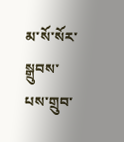མ་སོ་སོར་སྒྲུབས་པས་གྲུབ་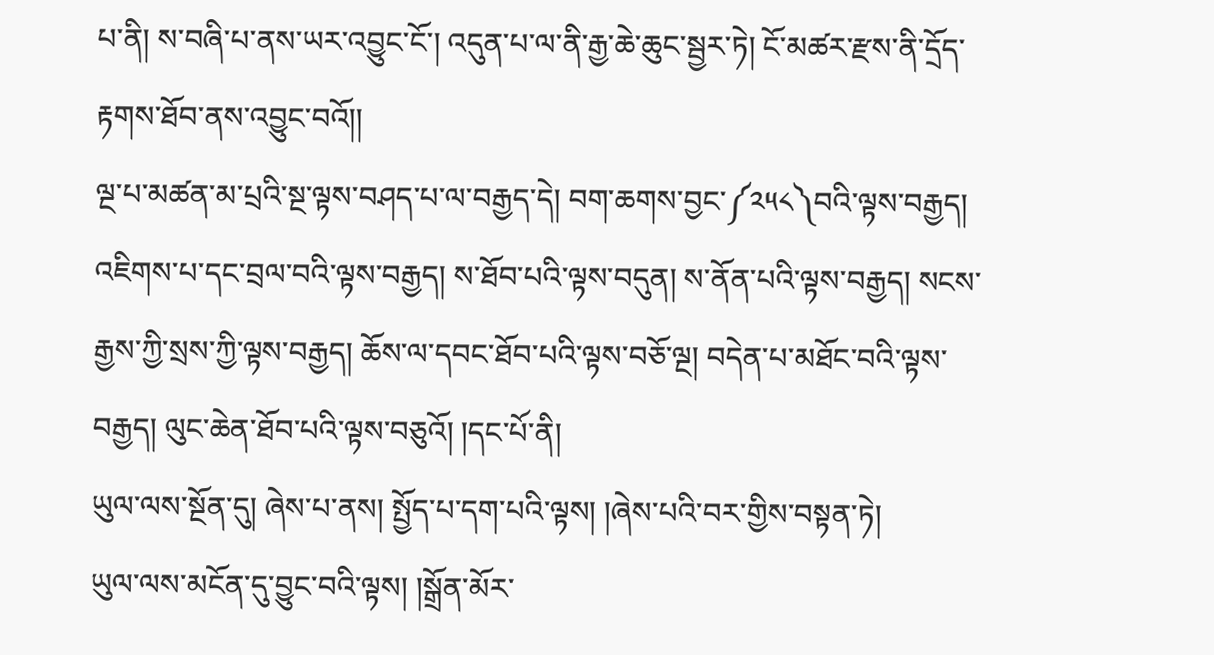པ་ནི། ས་བཞི་པ་ནས་ཡར་འབྱུང་ངོ་། འདུན་པ་ལ་ནི་རྒྱ་ཆེ་ཆུང་སྦྱར་ཏེ། ངོ་མཚར་རྫས་ནི་དྲོད་རྟགས་ཐོབ་ནས་འབྱུང་བའོ།།
ལྔ་པ་མཚན་མ་པྲའི་སྔ་ལྟས་བཤད་པ་ལ་བརྒྱད་དེ། བག་ཆགས་བྱང་༼༢༥༨༽བའི་ལྟས་བརྒྱད། འཇིགས་པ་དང་བྲལ་བའི་ལྟས་བརྒྱད། ས་ཐོབ་པའི་ལྟས་བདུན། ས་ནོན་པའི་ལྟས་བརྒྱད། སངས་རྒྱས་ཀྱི་སྲས་ཀྱི་ལྟས་བརྒྱད། ཆོས་ལ་དབང་ཐོབ་པའི་ལྟས་བཅོ་ལྔ། བདེན་པ་མཐོང་བའི་ལྟས་བརྒྱད། ལུང་ཆེན་ཐོབ་པའི་ལྟས་བཅུའོ། །དང་པོ་ནི།
ཡུལ་ལས་སྔོན་དུ། ཞེས་པ་ནས། སྤྱོད་པ་དག་པའི་ལྟས། །ཞེས་པའི་བར་གྱིས་བསྟན་ཏེ།
ཡུལ་ལས་མངོན་དུ་བྱུང་བའི་ལྟས། །སྒྲོན་མོར་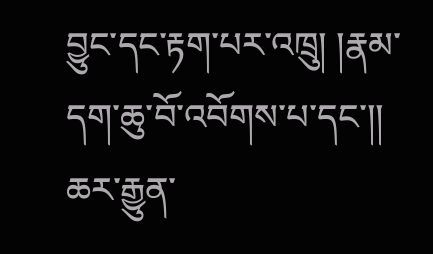བྱུང་དང་རྟག་པར་འཁྲུ། །རྣམ་དག་ཆུ་བོ་འབོགས་པ་དང་།།
ཆར་རྒྱུན་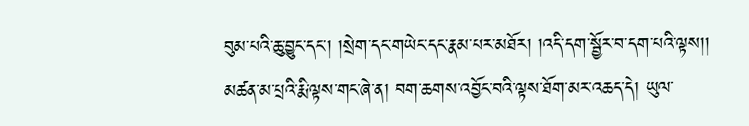བུམ་པའི་ཆུ་བྱུང་དང་། །སྲེག་དང་གཡེང་དང་རྣམ་པར་མཐོར། །འདི་དག་སྦྱོར་བ་དག་པའི་ལྟས།།
མཚན་མ་པྲའི་རྨི་ལྟས་གང་ཞེ་ན། བག་ཆགས་འབྱོང་བའི་ལྟས་ཐོག་མར་འཆད་དེ། ཡུལ་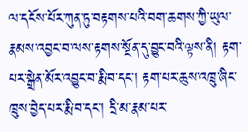ལ་དངོས་པོར་ཀུན་ཏུ་བརྟགས་པའི་བག་ཆགས་ཀྱི་ཡུལ་རྣམས་འབྱང་བ་ལས་རྟགས་སྔོན་དུ་བྱུང་བའི་ལྟས་ནི། རྟག་པར་སྒྲེན་མོར་འབྱུང་བ་རྨི་བ་དང་། རྟག་པར་ཆུས་འཁྲུ་ཞིང་ཁྲུས་བྱེད་པར་རྨི་བ་དང་། དྲི་མ་རྣམ་པར་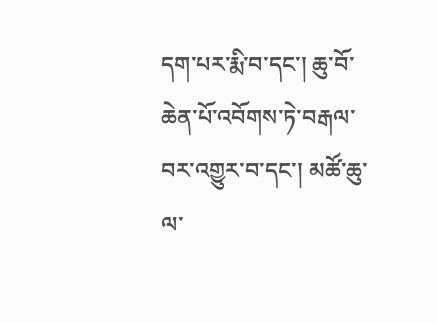དག་པར་རྨི་བ་དང་། ཆུ་བོ་ཆེན་པོ་འབོགས་ཏེ་བརྒལ་བར་འགྱུར་བ་དང་། མཚོ་ཆུ་ལ་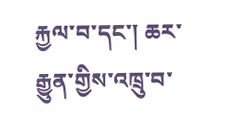རྐྱལ་བ་དང་། ཆར་རྒྱུན་གྱིས་འཁྲུ་བ་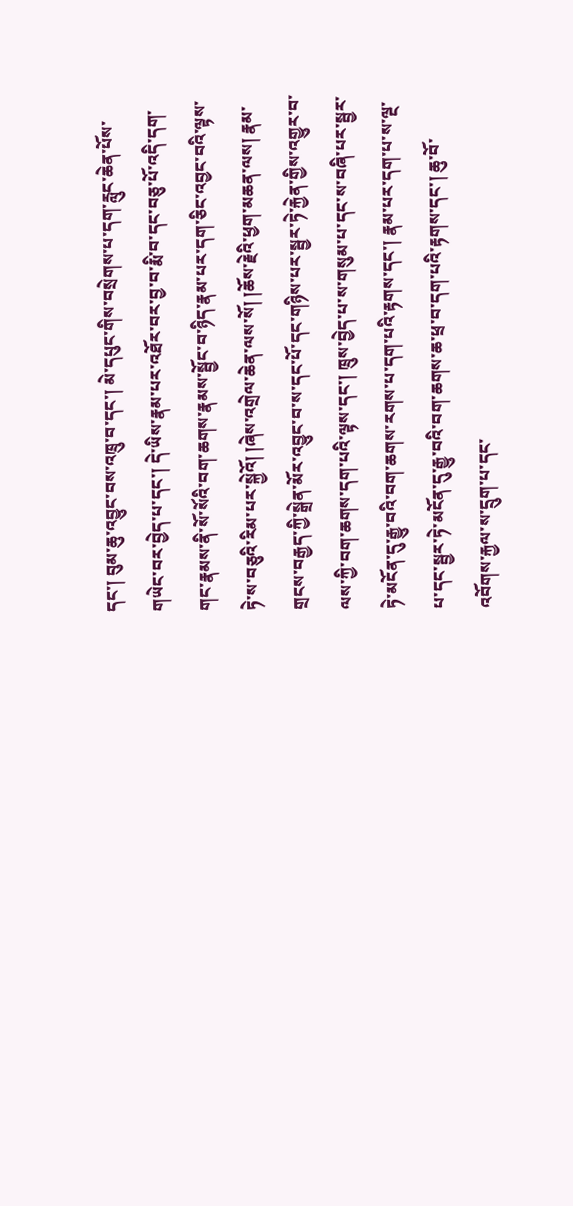དང་། བུམ་ཆུ་འབྱུང་བས་འཁྲུ་བ་དང་། མེ་དཔུང་གིས་བསྲེགས་པ་དག་རླུང་ཆེན་པོས་གཡེང་བར་བྱེད་པ་དང་། དེ་ཡིས་རྣམ་པར་འཐོར་བར་བྱ་བ་རྨི་བ་དང་བཅུ་པོ་འདི་དག་གང་རྣམས་ནི་སོ་སོའི་བག་ཆགས་རྣམས་སྦྱོང་བ་ཉིད་རྣམ་པར་དག་ཅིང་འབྱང་བའི་ལྟས་ཏེ་ས་བཅུའི་རིམ་པར་སྐྱེའོ། །ཞེས་འགྲེལ་ཆེན་ལས་སོ། །ཆོས་རྗེའི་ཕྱག་མཆན་ལས། རྣམ་གྲངས་བརྒྱད་ཀྱི་སྒྲེན་མོར་འབྱུང་བ་ས་དང་པོ་དང་གཉིས་པར་སྦྱར་ཏེ་རྐྱེན་གྱིས་འགྱུར་བ་ལས་ཀྱི་བག་ཆགས་དག་པའི་ལྟས་དང་། ཁྲུས་བྱེད་པ་ས་གསུམ་པ་དང་ས་བཞི་པར་སྦྱར་ཏེ་མངོན་དུ་རྒྱུ་བའི་བག་ཆགས་རགས་པ་དག་པའི་རྟགས་དང་། རྣམ་པར་དག་པ་ས་ལྔ་པ་དང་སྦྱར་ཏེ་མངོན་དུ་རྒྱུ་བའི་བག་ཆགས་ཆ་ཕྲ་བ་དག་པའི་རྟགས་དང་། ཆུ་བོ་འབོགས་རྐྱལ་ས་དྲུག་པ་དང་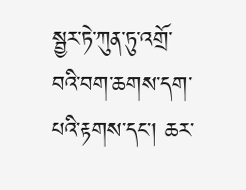སྦྱར་ཏེ་ཀུན་ཏུ་འགྲོ་བའི་བག་ཆགས་དག་པའི་རྟགས་དང་། ཆར་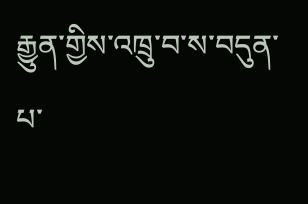རྒྱུན་གྱིས་འཁྲུ་བ་ས་བདུན་པ་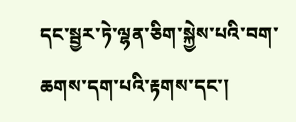དང་སྦྱར་ཏེ་ལྷན་ཅིག་སྐྱེས་པའི་བག་ཆགས་དག་པའི་རྟགས་དང་།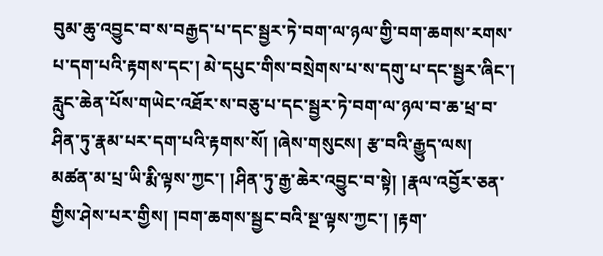བུམ་ཆུ་འབྱུང་བ་ས་བརྒྱད་པ་དང་སྦྱར་ཏེ་བག་ལ་ཉལ་གྱི་བག་ཆགས་རགས་པ་དག་པའི་རྟགས་དང་། མེ་དཔུང་གིས་བསྲེགས་པ་ས་དགུ་པ་དང་སྦྱར་ཞིང་། རླུང་ཆེན་པོས་གཡེང་འཐོར་ས་བཅུ་པ་དང་སྦྱར་ཏེ་བག་ལ་ཉལ་བ་ཆ་ཕྲ་བ་ཤིན་ཏུ་རྣམ་པར་དག་པའི་རྟགས་སོ། །ཞེས་གསུངས། རྩ་བའི་རྒྱུད་ལས། མཚན་མ་པྲ་ཡི་རྨི་ལྟས་ཀྱང་། །ཤིན་ཏུ་རྒྱ་ཆེར་འབྱུང་བ་སྟེ། །རྣལ་འབྱོར་ཅན་གྱིས་ཤེས་པར་གྱིས། །བག་ཆགས་སྦྱང་བའི་སྔ་ལྟས་ཀྱང་། །རྟག་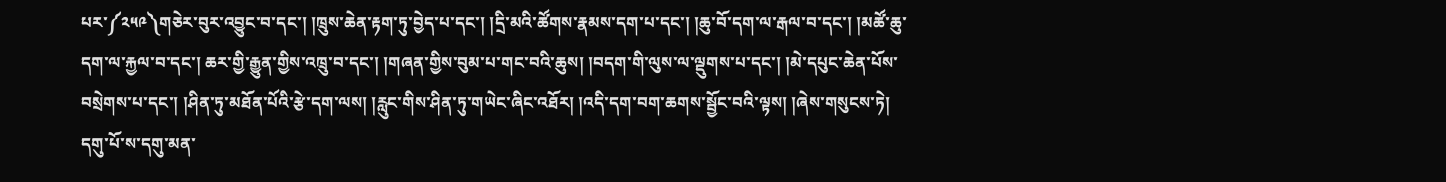པར་༼༢༥༩༽གཅེར་བུར་འབྱུང་བ་དང་། །ཁྲུས་ཆེན་རྟག་ཏུ་བྱེད་པ་དང་། །དྲི་མའི་ཚོགས་རྣམས་དག་པ་དང་། །ཆུ་བོ་དག་ལ་རྒལ་བ་དང་། །མཚོ་ཆུ་དག་ལ་རྐྱལ་བ་དང་། ཆར་གྱི་རྒྱུན་གྱིས་འཁྲུ་བ་དང་། །གཞན་གྱིས་བུམ་པ་གང་བའི་ཆུས། །བདག་གི་ལུས་ལ་ལྡུགས་པ་དང་། །མེ་དཔུང་ཆེན་པོས་བསྲེགས་པ་དང་། །ཤིན་ཏུ་མཐོན་པོའི་རྩེ་དག་ལས། །རླུང་གིས་ཤིན་ཏུ་གཡེང་ཞིང་འཐོར། །འདི་དག་བག་ཆགས་སྦྱོང་བའི་ལྟས། །ཞེས་གསུངས་ཏེ། དགུ་པོ་ས་དགུ་མན་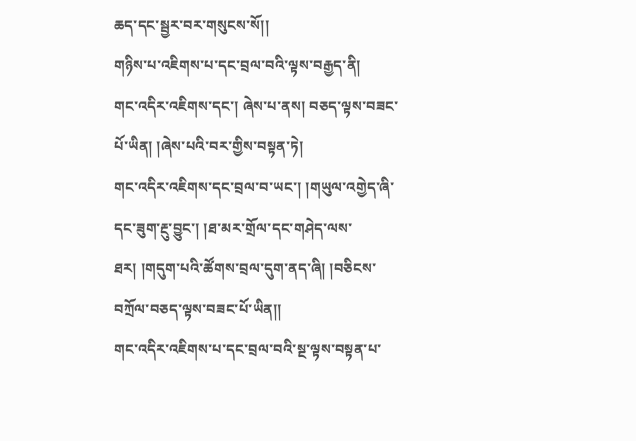ཆད་དང་སྦྱར་བར་གསུངས་སོ།།
གཉིས་པ་འཇིགས་པ་དང་བྲལ་བའི་ལྟས་བརྒྱད་ནི།
གང་འདིར་འཇིགས་དང་། ཞེས་པ་ནས། བཅད་ལྟས་བཟང་པོ་ཡིན། །ཞེས་པའི་བར་གྱིས་བསྟན་ཏེ།
གང་འདིར་འཇིགས་དང་བྲལ་བ་ཡང་། །གཡུལ་འགྱེད་ཞི་དང་ཟུག་རྔུ་བྱུང་། །ཐ་མར་གྲོལ་དང་གཤེད་ལས་ཐར། །གདུག་པའི་ཚོགས་བྲལ་དུག་ནད་ཞི། །བཅིངས་བཀྲོལ་བཅད་ལྟས་བཟང་པོ་ཡིན།།
གང་འདིར་འཇིགས་པ་དང་བྲལ་བའི་སྔ་ལྟས་བསྟན་པ་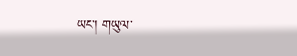ཡང་། གཡུལ་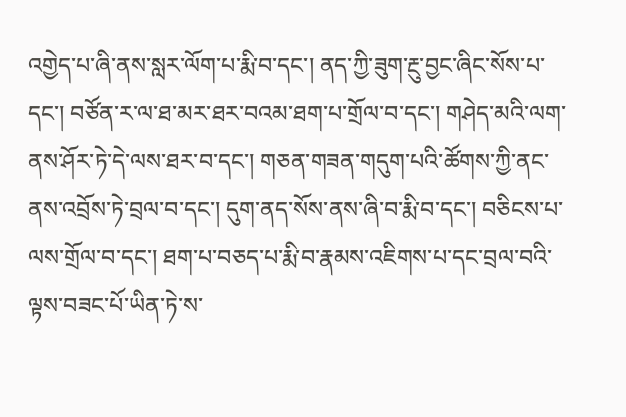འགྱེད་པ་ཞི་ནས་སླར་ལོག་པ་རྨི་བ་དང་། ནད་ཀྱི་ཟུག་རྔུ་བྱང་ཞིང་སོས་པ་དང་། བཙོན་ར་ལ་ཐ་མར་ཐར་བའམ་ཐག་པ་གྲོལ་བ་དང་། གཤེད་མའི་ལག་ནས་ཤོར་ཏེ་དེ་ལས་ཐར་བ་དང་། གཅན་གཟན་གདུག་པའི་ཚོགས་ཀྱི་ནང་ནས་འབྲོས་ཏེ་བྲལ་བ་དང་། དུག་ནད་སོས་ནས་ཞི་བ་རྨི་བ་དང་། བཅིངས་པ་ལས་གྲོལ་བ་དང་། ཐག་པ་བཅད་པ་རྨི་བ་རྣམས་འཇིགས་པ་དང་བྲལ་བའི་ལྟས་བཟང་པོ་ཡིན་ཏེ་ས་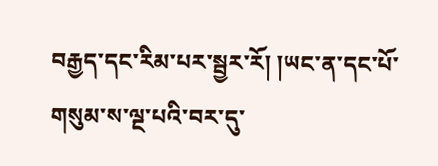བརྒྱད་དང་རིམ་པར་སྦྱར་རོ། །ཡང་ན་དང་པོ་གསུམ་ས་ལྔ་པའི་བར་དུ་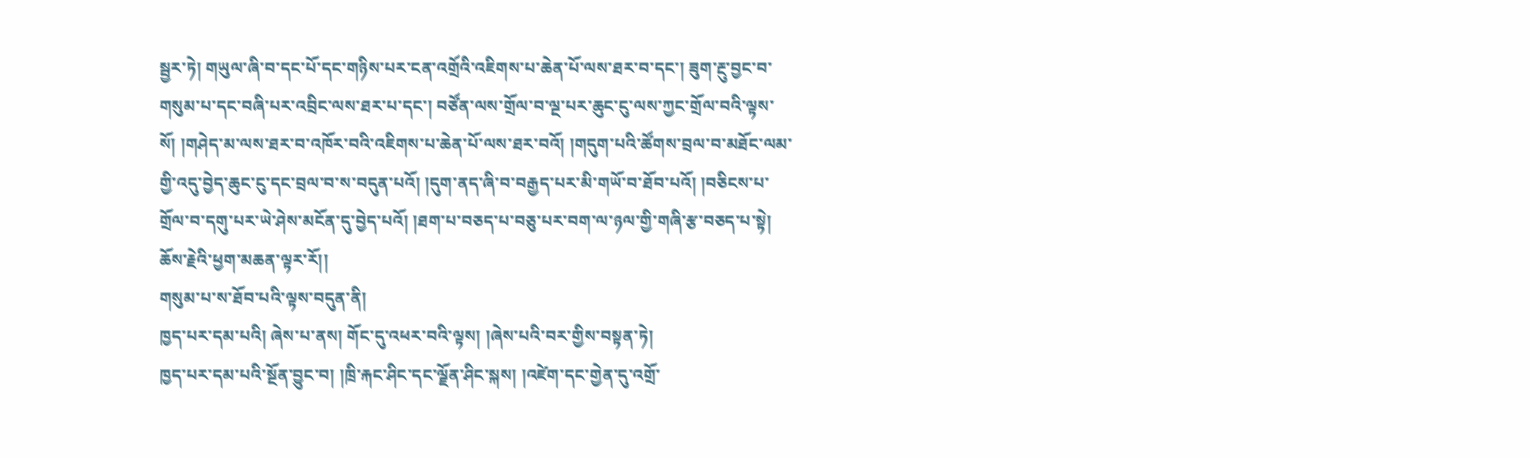སྦྱར་ཏེ། གཡུལ་ཞི་བ་དང་པོ་དང་གཉིས་པར་ངན་འགྲོའི་འཇིགས་པ་ཆེན་པོ་ལས་ཐར་བ་དང་། ཟུག་རྔུ་བྱང་བ་གསུམ་པ་དང་བཞི་པར་འབྲིང་ལས་ཐར་པ་དང་། བཙོན་ལས་གྲོལ་བ་ལྔ་པར་ཆུང་ངུ་ལས་ཀྱང་གྲོལ་བའི་ལྟས་སོ། །གཤེད་མ་ལས་ཐར་བ་འཁོར་བའི་འཇིགས་པ་ཆེན་པོ་ལས་ཐར་བའོ། །གདུག་པའི་ཚོགས་བྲལ་བ་མཐོང་ལམ་གྱི་འདུ་བྱེད་ཆུང་ངུ་དང་བྲལ་བ་ས་བདུན་པའོ། །དུག་ནད་ཞི་བ་བརྒྱད་པར་མི་གཡོ་བ་ཐོབ་པའོ། །བཅིངས་པ་གྲོལ་བ་དགུ་པར་ཡེ་ཤེས་མངོན་དུ་བྱེད་པའོ། །ཐག་པ་བཅད་པ་བཅུ་པར་བག་ལ་ཉལ་གྱི་གཞི་རྩ་བཅད་པ་སྟེ། ཆོས་རྗེའི་ཕྱག་མཆན་ལྟར་རོ།།
གསུམ་པ་ས་ཐོབ་པའི་ལྟས་བདུན་ནི།
ཁྱད་པར་དམ་པའི། ཞེས་པ་ནས། གོང་དུ་འཕར་བའི་ལྟས། །ཞེས་པའི་བར་གྱིས་བསྟན་ཏེ།
ཁྱད་པར་དམ་པའི་སྔོན་བྱུང་བ། །ཁྲི་རྐང་ཤིང་དང་ལྗོན་ཤིང་སྐས། །འཛེག་དང་གྱེན་དུ་འགྲོ་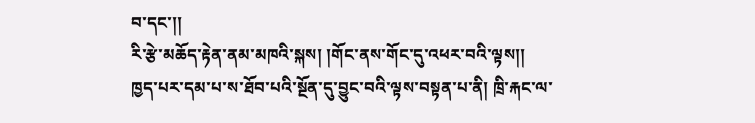བ་དང་།།
རི་རྩེ་མཆོད་རྟེན་ནམ་མཁའི་སྐས། །གོང་ནས་གོང་དུ་འཕར་བའི་ལྟས།།
ཁྱད་པར་དམ་པ་ས་ཐོབ་པའི་སྔོན་དུ་བྱུང་བའི་ལྟས་བསྟན་པ་ནི། ཁྲི་རྐང་ལ་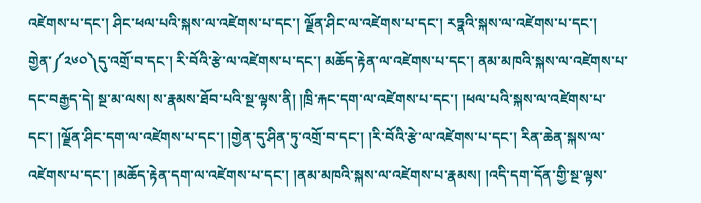འཛེགས་པ་དང་། ཤིང་ཕལ་པའི་སྐས་ལ་འཛེགས་པ་དང་། ལྗོན་ཤིང་ལ་འཛེགས་པ་དང་། རཏྣའི་སྐས་ལ་འཛེགས་པ་དང་། གྱེན་༼༢༦༠༽དུ་འགྲོ་བ་དང་། རི་བོའི་རྩེ་ལ་འཛེགས་པ་དང་། མཆོད་རྟེན་ལ་འཛེགས་པ་དང་། ནམ་མཁའི་སྐས་ལ་འཛེགས་པ་དང་བརྒྱད་དེ། སྔ་མ་ལས། ས་རྣམས་ཐོབ་པའི་སྔ་ལྟས་ནི། །ཁྲི་རྐང་དག་ལ་འཛེགས་པ་དང་། །ཕལ་པའི་སྐས་ལ་འཛེགས་པ་དང་། །ལྗོན་ཤིང་དག་ལ་འཛེགས་པ་དང་། །གྱེན་དུ་ཤིན་ཏུ་འགྲོ་བ་དང་། །རི་བོའི་རྩེ་ལ་འཛེགས་པ་དང་། རིན་ཆེན་སྐས་ལ་འཛེགས་པ་དང་། །མཆོད་རྟེན་དག་ལ་འཛེགས་པ་དང་། །ནམ་མཁའི་སྐས་ལ་འཛེགས་པ་རྣམས། །འདི་དག་དོན་གྱི་སྔ་ལྟས་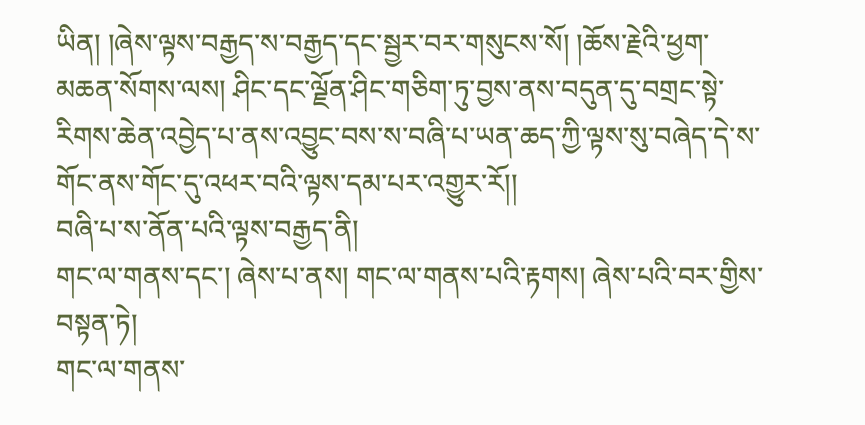ཡིན། །ཞེས་ལྟས་བརྒྱད་ས་བརྒྱད་དང་སྦྱར་བར་གསུངས་སོ། །ཆོས་རྗེའི་ཕྱག་མཆན་སོགས་ལས། ཤིང་དང་ལྗོན་ཤིང་གཅིག་ཏུ་བྱས་ནས་བདུན་དུ་བགྲང་སྟེ་རིགས་ཆེན་འབྱེད་པ་ནས་འབྱུང་བས་ས་བཞི་པ་ཡན་ཆད་ཀྱི་ལྟས་སུ་བཞེད་དེ་ས་གོང་ནས་གོང་དུ་འཕར་བའི་ལྟས་དམ་པར་འགྱུར་རོ།།
བཞི་པ་ས་ནོན་པའི་ལྟས་བརྒྱད་ནི།
གང་ལ་གནས་དང་། ཞེས་པ་ནས། གང་ལ་གནས་པའི་རྟགས། ཞེས་པའི་བར་གྱིས་བསྟན་ཏེ།
གང་ལ་གནས་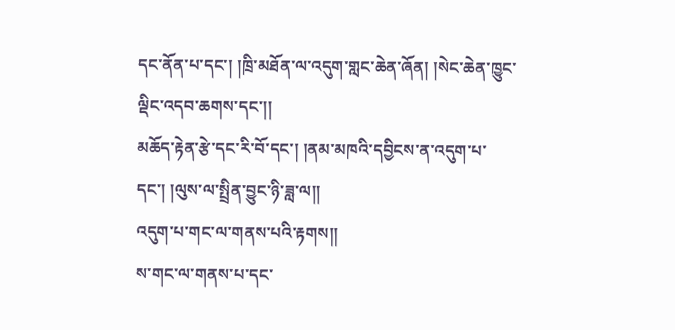དང་ནོན་པ་དང་། །ཁྲི་མཐོན་ལ་འདུག་གླང་ཆེན་ཞོན། །སེང་ཆེན་ཁྱུང་ལྡིང་འདབ་ཆགས་དང་།།
མཆོད་རྟེན་རྩེ་དང་རི་བོ་དང་། །ནམ་མཁའི་དབྱིངས་ན་འདུག་པ་དང་། །ལུས་ལ་སྤྲིན་བྱུང་ཉི་ཟླ་ལ།།
འདུག་པ་གང་ལ་གནས་པའི་རྟགས།།
ས་གང་ལ་གནས་པ་དང་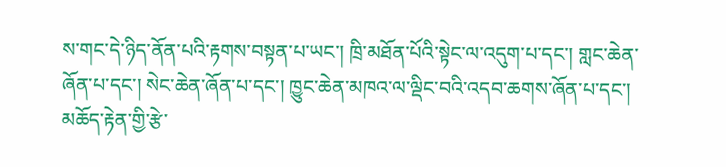ས་གང་དེ་ཉིད་ནོན་པའི་རྟགས་བསྟན་པ་ཡང་། ཁྲི་མཐོན་པོའི་སྟེང་ལ་འདུག་པ་དང་། གླང་ཆེན་ཞོན་པ་དང་། སེང་ཆེན་ཞོན་པ་དང་། ཁྱུང་ཆེན་མཁའ་ལ་ལྡིང་བའི་འདབ་ཆགས་ཞོན་པ་དང་། མཆོད་རྟེན་གྱི་རྩེ་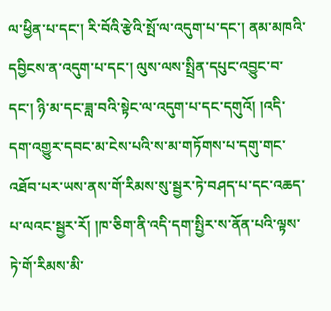ལ་ཕྱིན་པ་དང་། རི་བོའི་རྩེའི་སྤོ་ལ་འདུག་པ་དང་། ནམ་མཁའི་དབྱིངས་ན་འདུག་པ་དང་། ལུས་ལས་སྤྲིན་དཔུང་འབྱུང་བ་དང་། ཉི་མ་དང་ཟླ་བའི་སྟེང་ལ་འདུག་པ་དང་དགུའོ། །འདི་དག་འགྱུར་དབང་མ་ངེས་པའི་ས་མ་གཏོགས་པ་དགུ་གང་འཐོབ་པར་ཡས་ནས་གོ་རིམས་སུ་སྦྱར་ཏེ་བཤད་པ་དང་འཆད་པ་ལའང་སྦྱར་རོ། །ཁ་ཅིག་ནི་འདི་དག་སྤྱིར་ས་ནོན་པའི་ལྟས་ཏེ་གོ་རིམས་མི་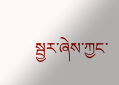སྦྱར་ཞེས་ཀྱང་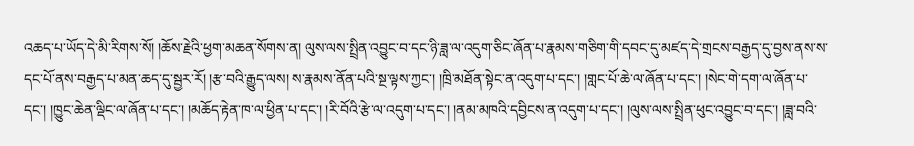འཆད་པ་ཡོད་དེ་མི་རིགས་སོ། །ཆོས་རྗེའི་ཕྱག་མཆན་སོགས་ན། ལུས་ལས་སྤྲིན་འབྱུང་བ་དང་ཉི་ཟླ་ལ་འདུག་ཅིང་ཞོན་པ་རྣམས་གཅིག་གི་དབང་དུ་མཛད་དེ་གྲངས་བརྒྱད་དུ་བྱས་ནས་ས་དང་པོ་ནས་བརྒྱད་པ་མན་ཆད་དུ་སྦྱར་རོ། །རྩ་བའི་རྒྱུད་ལས། ས་རྣམས་ནོན་པའི་སྔ་ལྟས་ཀྱང་། །ཁྲི་མཐོན་སྟེང་ན་འདུག་པ་དང་། །གླང་པོ་ཆེ་ལ་ཞོན་པ་དང་། །སེང་གེ་དག་ལ་ཞོན་པ་དང་། །ཁྱུང་ཆེན་ལྡིང་ལ་ཞོན་པ་དང་། །མཆོད་རྟེན་ཁ་ལ་ཕྱིན་པ་དང་། །རི་བོའི་རྩེ་ལ་འདུག་པ་དང་། །ནམ་མཁའི་དབྱིངས་ན་འདུག་པ་དང་། །ལུས་ལས་སྤྲིན་ཕུང་འབྱུང་བ་དང་། །ཟླ་བའི་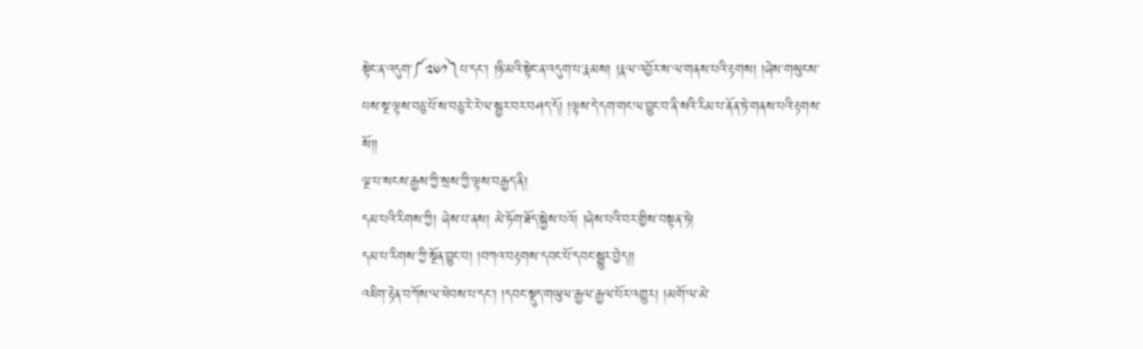སྟེང་ན་འདུག་༼༢༦༡༽པ་དང་། །ཉི་མའི་སྟེང་ན་འདུག་པ་རྣམས། །རྣལ་འབྱོར་ས་ལ་གནས་པའི་རྟགས། །ཞེས་གསུངས་པས་སྔ་ལྟས་བཅུ་པོ་ས་བཅུ་རེ་རེ་ལ་སྦྱར་བར་བཤད་དོ། །ལྟས་དེ་དག་གང་ལ་བྱུང་བ་ནི་སའི་རིམ་པ་ནོན་ཏེ་གནས་པའི་རྟགས་སོ།།
ལྔ་པ་སངས་རྒྱས་ཀྱི་སྲས་ཀྱི་ལྟས་བརྒྱད་ནི།
དམ་པའི་རིགས་ཀྱི། ཞེས་པ་ནས། མེ་ཏོག་ཐོད་སྐྱེས་པའོ། །ཞེས་པའི་བར་གྱིས་བསྟན་ཏེ།
དམ་པ་རིགས་ཀྱི་སྔོན་བྱུང་བ། །བཀའ་བརྟགས་དབང་པོ་དབང་སྒྱུར་བྱེད།།
འཇིག་རྟེན་བཀོས་ལ་ཕེབས་པ་དང་། །དབང་སྡུད་གཡུལ་རྒྱལ་རྒྱལ་པོར་འགྱུར། །མགོ་ལ་མེ་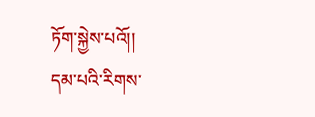ཏོག་སྐྱེས་པའོ།།
དམ་པའི་རིགས་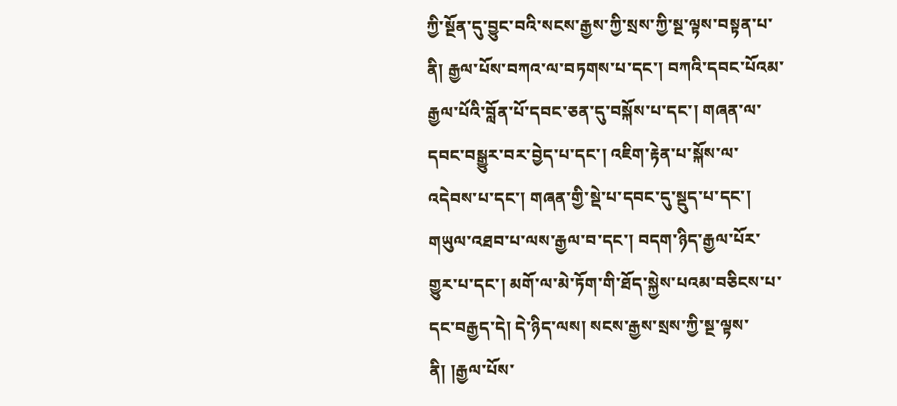ཀྱི་སྔོན་དུ་བྱུང་བའི་སངས་རྒྱས་ཀྱི་སྲས་ཀྱི་སྔ་ལྟས་བསྟན་པ་ནི། རྒྱལ་པོས་བཀའ་ལ་བཏགས་པ་དང་། བཀའི་དབང་པོའམ་རྒྱལ་པོའི་བློན་པོ་དབང་ཅན་དུ་བསྐོས་པ་དང་། གཞན་ལ་དབང་བསྒྱུར་བར་བྱེད་པ་དང་། འཇིག་རྟེན་པ་སྐོས་ལ་འདེབས་པ་དང་། གཞན་གྱི་སྡེ་པ་དབང་དུ་སྡུད་པ་དང་། གཡུལ་འཐབ་པ་ལས་རྒྱལ་བ་དང་། བདག་ཉིད་རྒྱལ་པོར་གྱུར་པ་དང་། མགོ་ལ་མེ་ཏོག་གི་ཐོད་སྐྱེས་པའམ་བཅིངས་པ་དང་བརྒྱད་དེ། དེ་ཉིད་ལས། སངས་རྒྱས་སྲས་ཀྱི་སྔ་ལྟས་ནི། །རྒྱལ་པོས་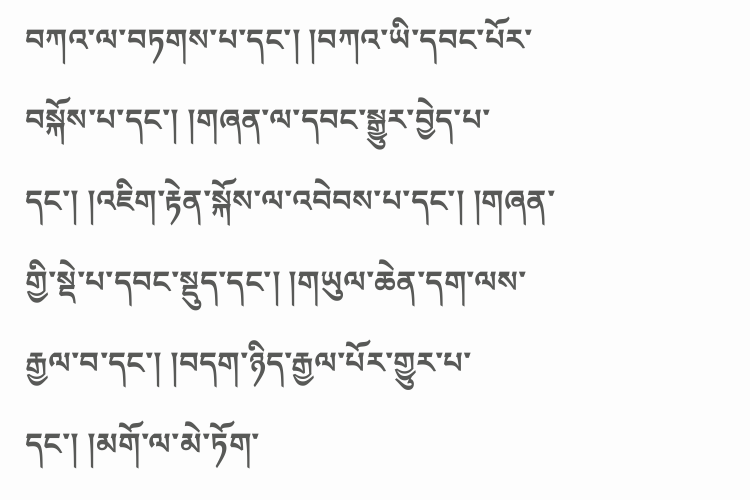བཀའ་ལ་བཏགས་པ་དང་། །བཀའ་ཡི་དབང་པོར་བསྐོས་པ་དང་། །གཞན་ལ་དབང་སྒྱུར་བྱེད་པ་དང་། །འཇིག་རྟེན་སྐོས་ལ་འབེབས་པ་དང་། །གཞན་གྱི་སྡེ་པ་དབང་སྡུད་དང་། །གཡུལ་ཆེན་དག་ལས་རྒྱལ་བ་དང་། །བདག་ཉིད་རྒྱལ་པོར་གྱུར་པ་དང་། །མགོ་ལ་མེ་ཏོག་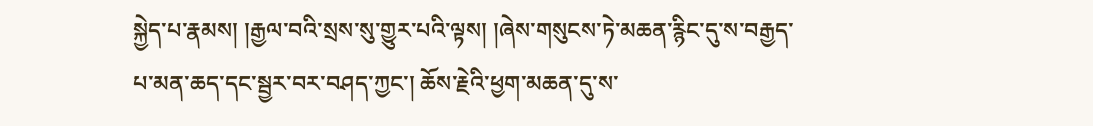སྐྱེད་པ་རྣམས། །རྒྱལ་བའི་སྲས་སུ་གྱུར་པའི་ལྟས། །ཞེས་གསུངས་ཏེ་མཆན་རྙིང་དུ་ས་བརྒྱད་པ་མན་ཆད་དང་སྦྱར་བར་བཤད་ཀྱང་། ཆོས་རྗེའི་ཕྱག་མཆན་དུ་ས་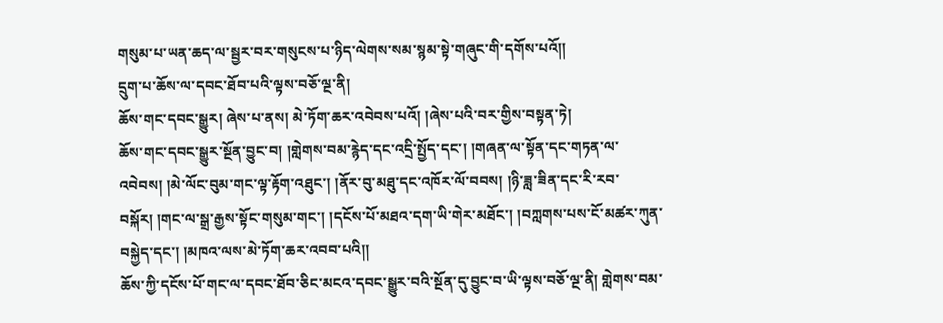གསུམ་པ་ཡན་ཆད་ལ་སྦྱར་བར་གསུངས་པ་ཉིད་ལེགས་སམ་སྙམ་སྟེ་གཞུང་གི་དགོས་པའོ།།
དྲུག་པ་ཆོས་ལ་དབང་ཐོབ་པའི་ལྟས་བཅོ་ལྔ་ནི།
ཆོས་གང་དབང་སྒྱུར། ཞེས་པ་ནས། མེ་ཏོག་ཆར་འབེབས་པའོ། །ཞེས་པའི་བར་གྱིས་བསྟན་ཏེ།
ཆོས་གང་དབང་སྒྱུར་སྔོན་བྱུང་བ། །གླེགས་བམ་རྙེད་དང་འདྲི་སྤྱོད་དང་། །གཞན་ལ་སྟོན་དང་གཏན་ལ་འབེབས། །མེ་ལོང་བུམ་གང་ལྟ་རྟོག་འཐུང་། །ནོར་བུ་མཐུ་དང་འཁོར་ལོ་བབས། །ཉི་ཟླ་ཟིན་དང་རི་རབ་བསྐོར། །གང་ལ་སྒྲ་རྒྱས་སྟོང་གསུམ་གང་། །དངོས་པོ་མཐའ་དག་ཡི་གེར་མཐོང་། །བཀླགས་པས་ངོ་མཚར་ཀུན་བསྐྱེད་དང་། །མཁའ་ལས་མེ་ཏོག་ཆར་འབབ་པའི།།
ཆོས་ཀྱི་དངོས་པོ་གང་ལ་དབང་ཐོབ་ཅིང་མངའ་དབང་སྒྱུར་བའི་སྔོན་དུ་བྱུང་བ་ཡི་ལྟས་བཅོ་ལྔ་ནི། གླེགས་བམ་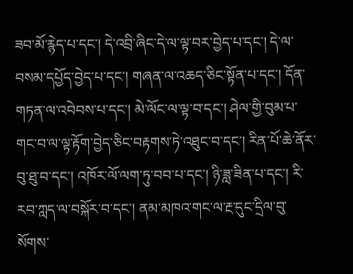ཟབ་མོ་རྙེད་པ་དང་། དེ་འབྲི་ཞིང་དེ་ལ་ལྟ་བར་བྱེད་པ་དང་། དེ་ལ་བསམ་དཔྱོད་བྱེད་པ་དང་། གཞན་ལ་འཆད་ཅིང་སྟོན་པ་དང་། དོན་གཏན་ལ་འབེབས་པ་དང་། མེ་ལོང་ལ་ལྟ་བ་དང་། ཤེལ་གྱི་བུམ་པ་གང་བ་ལ་ལྟ་རྟོག་བྱེད་ཅིང་བརྟགས་ཏེ་འཐུང་བ་དང་། རིན་པོ་ཆེ་ནོར་བུ་ཐུ་བ་དང་། འཁོར་ལོ་ལག་ཏུ་བབ་པ་དང་། ཉི་ཟླ་ཟིན་པ་དང་། རི་རབ་ཀླད་ལ་བསྐོར་བ་དང་། ནམ་མཁའ་གང་ལ་རྔ་དུང་དྲིལ་བུ་སོགས་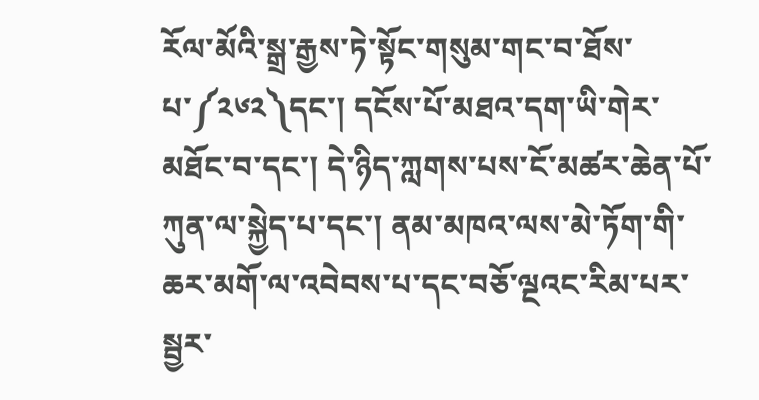རོལ་མོའི་སྒྲ་རྒྱས་ཏེ་སྟོང་གསུམ་གང་བ་ཐོས་པ་༼༢༦༢༽དང་། དངོས་པོ་མཐའ་དག་ཡི་གེར་མཐོང་བ་དང་། དེ་ཉིད་ཀླགས་པས་ངོ་མཚར་ཆེན་པོ་ཀུན་ལ་སྐྱེད་པ་དང་། ནམ་མཁའ་ལས་མེ་ཏོག་གི་ཆར་མགོ་ལ་འབེབས་པ་དང་བཅོ་ལྔའང་རིམ་པར་སྦྱར་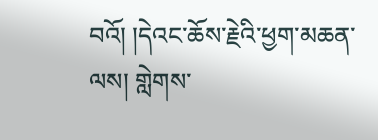བའོ། །དེའང་ཆོས་རྗེའི་ཕྱག་མཆན་ལས། གླེགས་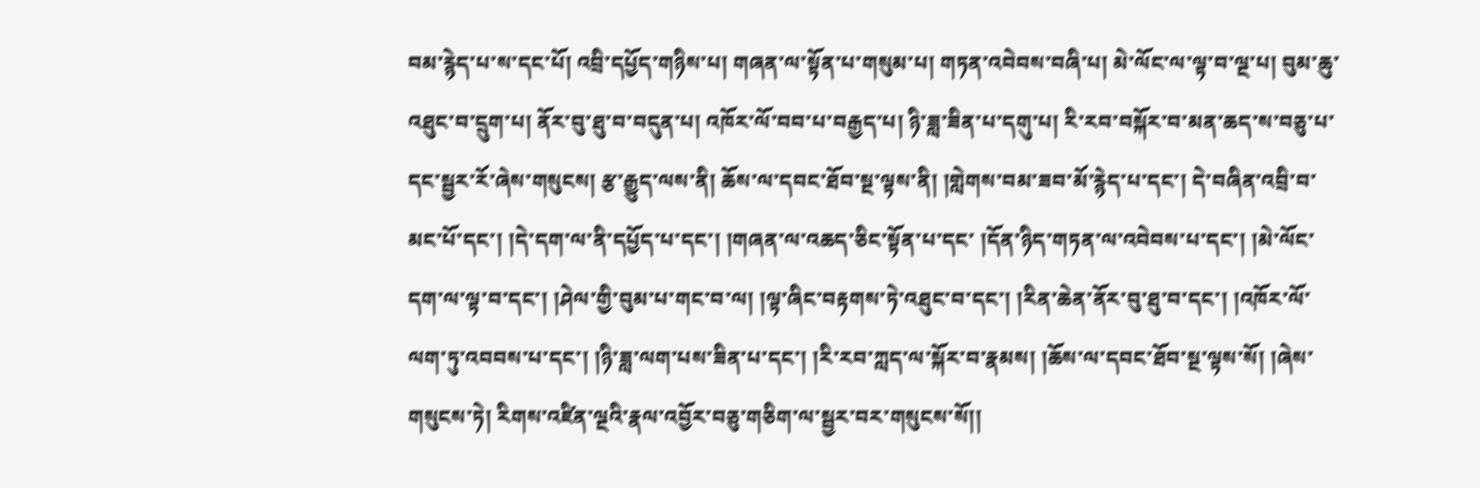བམ་རྙེད་པ་ས་དང་པོ། འབྲི་དཔྱོད་གཉིས་པ། གཞན་ལ་སྟོན་པ་གསུམ་པ། གཏན་འབེབས་བཞི་པ། མེ་ལོང་ལ་ལྟ་བ་ལྔ་པ། བུམ་ཆུ་འཐུང་བ་དྲུག་པ། ནོར་བུ་ཐུ་བ་བདུན་པ། འཁོར་ལོ་བབ་པ་བརྒྱད་པ། ཉི་ཟླ་ཟིན་པ་དགུ་པ། རི་རབ་བསྐོར་བ་མན་ཆད་ས་བཅུ་པ་དང་སྦྱར་རོ་ཞེས་གསུངས། རྩ་རྒྱུད་ལས་ནི། ཆོས་ལ་དབང་ཐོབ་སྔ་ལྟས་ནི། །གླེགས་བམ་ཟབ་མོ་རྙེད་པ་དང་། དེ་བཞིན་འབྲི་བ་མང་པོ་དང་། །དེ་དག་ལ་ནི་དཔྱོད་པ་དང་། །གཞན་ལ་འཆད་ཅིང་སྟོན་པ་དང་ །དོན་ཉིད་གཏན་ལ་འབེབས་པ་དང་། །མེ་ལོང་དག་ལ་ལྟ་བ་དང་། །ཤེལ་གྱི་བུམ་པ་གང་བ་ལ། །ལྟ་ཞིང་བརྟགས་ཏེ་འཐུང་བ་དང་། །རིན་ཆེན་ནོར་བུ་ཐུ་བ་དང་། །འཁོར་ལོ་ལག་ཏུ་འབབས་པ་དང་། །ཉི་ཟླ་ལག་པས་ཟིན་པ་དང་། །རི་རབ་ཀླད་ལ་སྐོར་བ་རྣམས། །ཆོས་ལ་དབང་ཐོབ་སྔ་ལྟས་སོ། །ཞེས་གསུངས་ཏེ། རིགས་འཛིན་ལྔའི་རྣལ་འབྱོར་བཅུ་གཅིག་ལ་སྦྱར་བར་གསུངས་སོ།།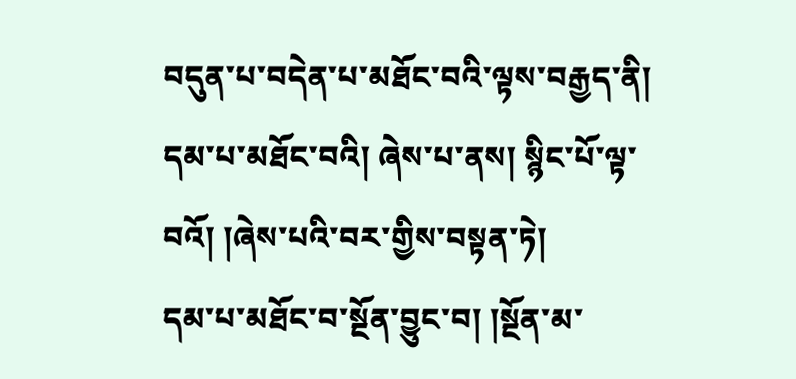བདུན་པ་བདེན་པ་མཐོང་བའི་ལྟས་བརྒྱད་ནི།
དམ་པ་མཐོང་བའི། ཞེས་པ་ནས། སྙིང་པོ་ལྟ་བའོ། །ཞེས་པའི་བར་གྱིས་བསྟན་ཏེ།
དམ་པ་མཐོང་བ་སྔོན་བྱུང་བ། །སྔོན་མ་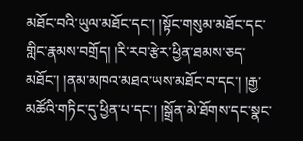མཐོང་བའི་ཡུལ་མཐོང་དང་། །སྟོང་གསུམ་མཐོང་དང་གླིང་རྣམས་བགྲོད། །རི་རབ་རྩེར་ཕྱིན་ཐམས་ཅད་མཐོང་། །ནམ་མཁའ་མཐའ་ཡས་མཐོང་བ་དང་། །རྒྱ་མཚོའི་གཏིང་དུ་ཕྱིན་པ་དང་། །སྒྲོན་མེ་ཐོགས་དང་སྣང་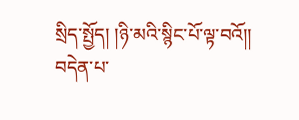སྲིད་སྤྱོད། །ཉི་མའི་སྙིང་པོ་ལྟ་བའོ།།
བདེན་པ་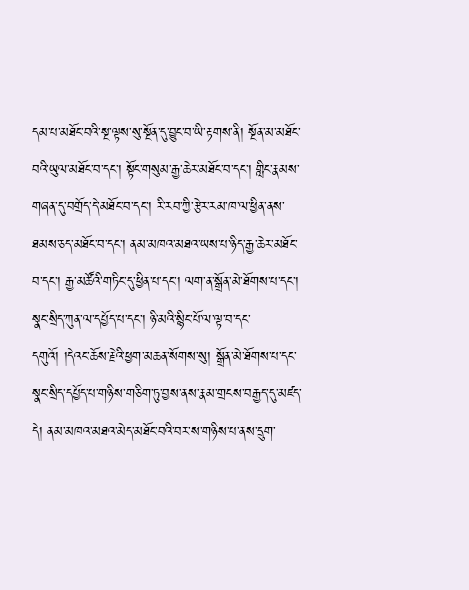དམ་པ་མཐོང་བའི་སྔ་ལྟས་སུ་སྔོན་དུ་བྱུང་བ་ཡི་རྟགས་ནི། སྔོན་མ་མཐོང་བའི་ཡུལ་མཐོང་བ་དང་། སྟོང་གསུམ་རྒྱ་ཆེར་མཐོང་བ་དང་། གླིང་རྣམས་གཞན་དུ་བགྲོད་དེ་མཐོང་བ་དང་། རི་རབ་ཀྱི་རྩེར་རམ་ཁ་ལ་ཕྱིན་ནས་ཐམས་ཅད་མཐོང་བ་དང་། ནམ་མཁའ་མཐའ་ཡས་པ་ཉིད་རྒྱ་ཆེར་མཐོང་བ་དང་། རྒྱ་མཚོའི་གཏིང་དུ་ཕྱིན་པ་དང་། ལག་ན་སྒྲོན་མེ་ཐོགས་པ་དང་། སྣང་སྲིད་ཀུན་ལ་དཔྱོད་པ་དང་། ཉི་མའི་སྙིང་པོ་ལ་ལྟ་བ་དང་དགུའོ། །དེའང་ཆོས་རྗེའི་ཕྱག་མཆན་སོགས་སུ། སྒྲོན་མེ་ཐོགས་པ་དང་སྣང་སྲིད་དཔྱོད་པ་གཉིས་གཅིག་ཏུ་བྱས་ནས་རྣམ་གྲངས་བརྒྱད་དུ་མཛད་དེ། ནམ་མཁའ་མཐའ་མེད་མཐོང་བའི་བར་ས་གཉིས་པ་ནས་དྲུག་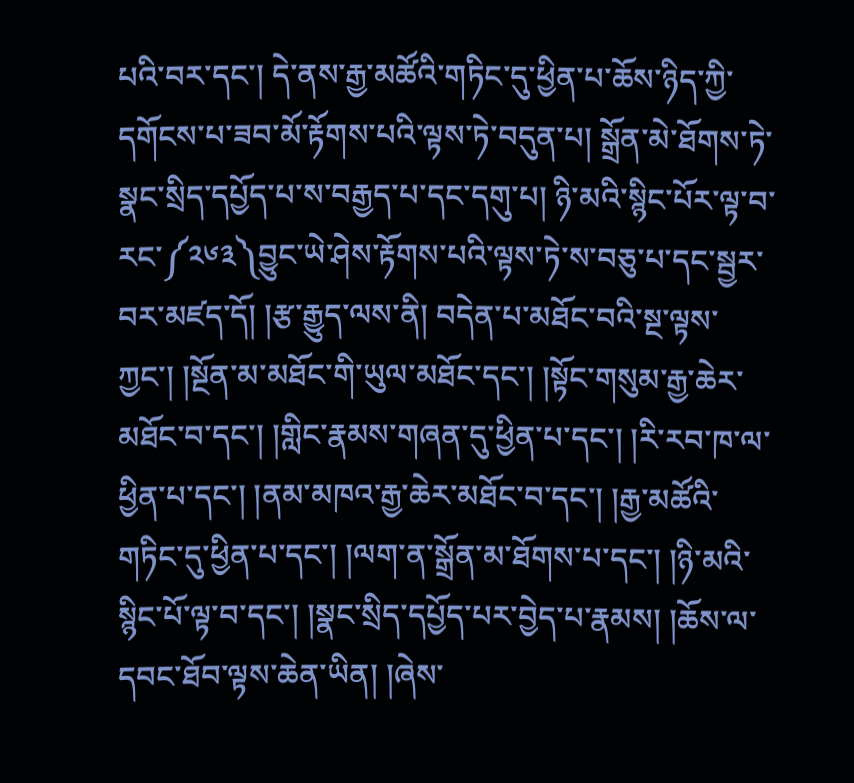པའི་བར་དང་། དེ་ནས་རྒྱ་མཚོའི་གཏིང་དུ་ཕྱིན་པ་ཆོས་ཉིད་ཀྱི་དགོངས་པ་ཟབ་མོ་རྟོགས་པའི་ལྟས་ཏེ་བདུན་པ། སྒྲོན་མེ་ཐོགས་ཏེ་སྣང་སྲིད་དཔྱོད་པ་ས་བརྒྱད་པ་དང་དགུ་པ། ཉི་མའི་སྙིང་པོར་ལྟ་བ་རང་༼༢༦༣༽བྱུང་ཡེ་ཤེས་རྟོགས་པའི་ལྟས་ཏེ་ས་བཅུ་པ་དང་སྦྱར་བར་མཛད་དོ། །རྩ་རྒྱུད་ལས་ནི། བདེན་པ་མཐོང་བའི་སྔ་ལྟས་ཀྱང་། །སྔོན་མ་མཐོང་གི་ཡུལ་མཐོང་དང་། །སྟོང་གསུམ་རྒྱ་ཆེར་མཐོང་བ་དང་། །གླིང་རྣམས་གཞན་དུ་ཕྱིན་པ་དང་། །རི་རབ་ཁ་ལ་ཕྱིན་པ་དང་། །ནམ་མཁའ་རྒྱ་ཆེར་མཐོང་བ་དང་། །རྒྱ་མཚོའི་གཏིང་དུ་ཕྱིན་པ་དང་། །ལག་ན་སྒྲོན་མ་ཐོགས་པ་དང་། །ཉི་མའི་སྙིང་པོ་ལྟ་བ་དང་། །སྣང་སྲིད་དཔྱོད་པར་བྱེད་པ་རྣམས། །ཆོས་ལ་དབང་ཐོབ་ལྟས་ཆེན་ཡིན། །ཞེས་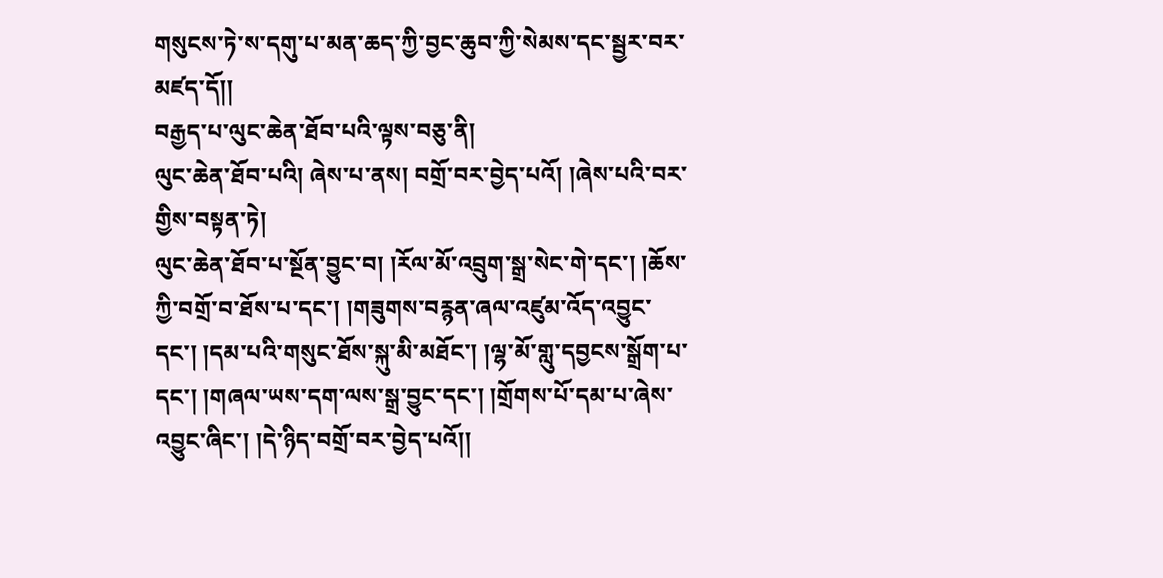གསུངས་ཏེ་ས་དགུ་པ་མན་ཆད་ཀྱི་བྱང་ཆུབ་ཀྱི་སེམས་དང་སྦྱར་བར་མཛད་དོ།།
བརྒྱད་པ་ལུང་ཆེན་ཐོབ་པའི་ལྟས་བཅུ་ནི།
ལུང་ཆེན་ཐོབ་པའི། ཞེས་པ་ནས། བགྲོ་བར་བྱེད་པའོ། །ཞེས་པའི་བར་གྱིས་བསྟན་ཏེ།
ལུང་ཆེན་ཐོབ་པ་སྔོན་བྱུང་བ། །རོལ་མོ་འབྲུག་སྒྲ་སེང་གེ་དང་། །ཆོས་ཀྱི་བགྲོ་བ་ཐོས་པ་དང་། །གཟུགས་བརྙན་ཞལ་འཛུམ་འོད་འབྱུང་དང་། །དམ་པའི་གསུང་ཐོས་སྐུ་མི་མཐོང་། །ལྷ་མོ་གླུ་དབྱངས་སྒྲོག་པ་དང་། །གཞལ་ཡས་དག་ལས་སྒྲ་བྱུང་དང་། །གྲོགས་པོ་དམ་པ་ཞེས་འབྱུང་ཞིང་། །དེ་ཉིད་བགྲོ་བར་བྱེད་པའོ།།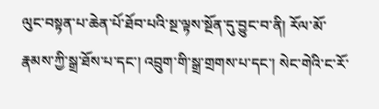ལུང་བསྟན་པ་ཆེན་པོ་ཐོབ་པའི་སྔ་ལྟས་སྔོན་དུ་བྱུང་བ་ནི། རོལ་མོ་རྣམས་ཀྱི་སྒྲ་ཐོས་པ་དང་། འབྲུག་གི་སྒྲ་གྲགས་པ་དང་། སེང་གེའི་ང་རོ་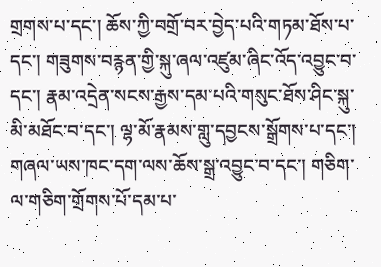གྲགས་པ་དང་། ཆོས་ཀྱི་བགྲོ་བར་བྱེད་པའི་གཏམ་ཐོས་པ་དང་། གཟུགས་བརྙན་གྱི་སྐུ་ཞལ་འཛུམ་ཞིང་འོད་འབྱུང་བ་དང་། རྣམ་འདྲེན་སངས་རྒྱས་དམ་པའི་གསུང་ཐོས་ཤིང་སྐུ་མི་མཐོང་བ་དང་། ལྷ་མོ་རྣམས་གླུ་དབྱངས་སྒྲོགས་པ་དང་། གཞལ་ཡས་ཁང་དག་ལས་ཆོས་སྒྲ་འབྱུང་བ་དང་། གཅིག་ལ་གཅིག་གྲོགས་པོ་དམ་པ་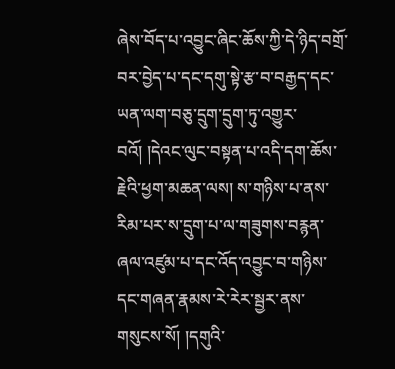ཞེས་བོད་པ་འབྱུང་ཞིང་ཆོས་ཀྱི་དེ་ཉིད་བགྲོ་བར་བྱེད་པ་དང་དགུ་སྟེ་རྩ་བ་བརྒྱད་དང་ཡན་ལག་བཅུ་དྲུག་དྲུག་ཏུ་འགྱུར་བའོ། །དེའང་ལུང་བསྟན་པ་འདི་དག་ཆོས་རྗེའི་ཕྱག་མཆན་ལས། ས་གཉིས་པ་ནས་རིམ་པར་ས་དྲུག་པ་ལ་གཟུགས་བརྙན་ཞལ་འཛུམ་པ་དང་འོད་འབྱུང་བ་གཉིས་དང་གཞན་རྣམས་རེ་རེར་སྦྱར་ནས་གསུངས་སོ། །དགུའི་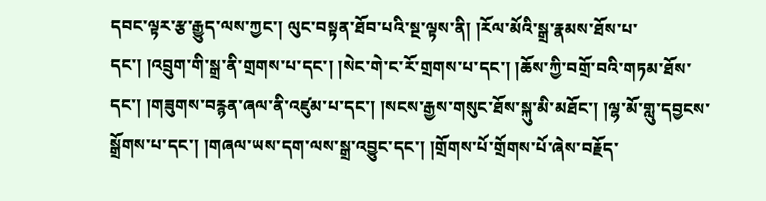དབང་ལྟར་རྩ་རྒྱུད་ལས་ཀྱང་། ལུང་བསྟན་ཐོབ་པའི་སྔ་ལྟས་ནི། །རོལ་མོའི་སྒྲ་རྣམས་ཐོས་པ་དང་། །འབྲུག་གི་སྒྲ་ནི་གྲགས་པ་དང་། །སེང་གེ་ང་རོ་གྲགས་པ་དང་། །ཆོས་ཀྱི་བགྲོ་བའི་གཏམ་ཐོས་དང་། །གཟུགས་བརྙན་ཞལ་ནི་འཛུམ་པ་དང་། །སངས་རྒྱས་གསུང་ཐོས་སྐུ་མི་མཐོང་། །ལྷ་མོ་གླུ་དབྱངས་སྒྲོགས་པ་དང་། །གཞལ་ཡས་དག་ལས་སྒྲ་འབྱུང་དང་། །གྲོགས་པོ་གྲོགས་པོ་ཞེས་བརྗོད་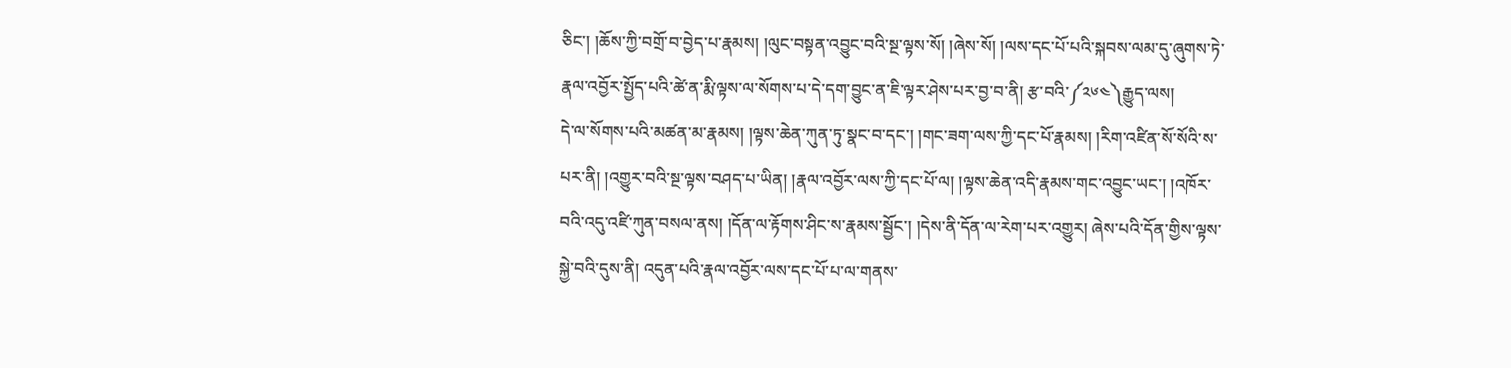ཅིང་། །ཆོས་ཀྱི་བགྲོ་བ་བྱེད་པ་རྣམས། །ལུང་བསྟན་འབྱུང་བའི་སྔ་ལྟས་སོ། །ཞེས་སོ། །ལས་དང་པོ་པའི་སྐབས་ལམ་དུ་ཞུགས་ཏེ་རྣལ་འབྱོར་སྤྱོད་པའི་ཚེ་ན་རྨི་ལྟས་ལ་སོགས་པ་དེ་དག་བྱུང་ན་ཇི་ལྟར་ཤེས་པར་བྱ་བ་ནི། རྩ་བའི་༼༢༦༤༽རྒྱུད་ལས།
དེ་ལ་སོགས་པའི་མཚན་མ་རྣམས། །ལྟས་ཆེན་ཀུན་ཏུ་སྣང་བ་དང་། །གང་ཟག་ལས་ཀྱི་དང་པོ་རྣམས། །རིག་འཛིན་སོ་སོའི་ས་པར་ནི། །འགྱུར་བའི་སྔ་ལྟས་བཤད་པ་ཡིན། །རྣལ་འབྱོར་ལས་ཀྱི་དང་པོ་ལ། །ལྟས་ཆེན་འདི་རྣམས་གང་འབྱུང་ཡང་། །འཁོར་བའི་འདུ་འཛི་ཀུན་བསལ་ནས། །དོན་ལ་རྟོགས་ཤིང་ས་རྣམས་སྦྱོང་། །དེས་ནི་དོན་ལ་རེག་པར་འགྱུར། ཞེས་པའི་དོན་གྱིས་ལྟས་སྐྱེ་བའི་དུས་ནི། འདུན་པའི་རྣལ་འབྱོར་ལས་དང་པོ་པ་ལ་གནས་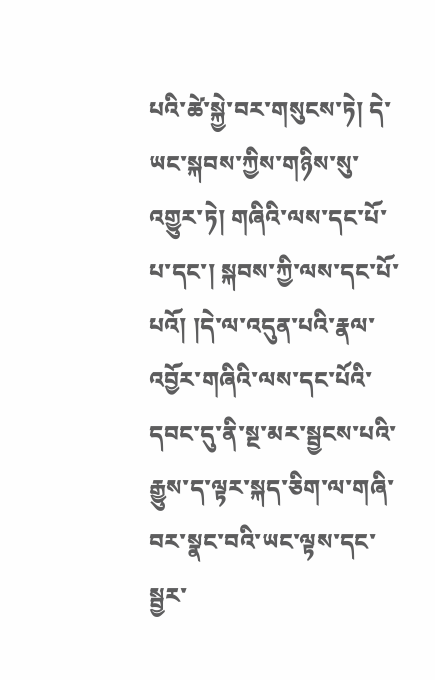པའི་ཚེ་སྐྱེ་བར་གསུངས་ཏེ། དེ་ཡང་སྐབས་ཀྱིས་གཉིས་སུ་འགྱུར་ཏེ། གཞིའི་ལས་དང་པོ་པ་དང་། སྐབས་ཀྱི་ལས་དང་པོ་པའོ། །དེ་ལ་འདུན་པའི་རྣལ་འབྱོར་གཞིའི་ལས་དང་པོའི་དབང་དུ་ནི་སྔ་མར་སྦྱངས་པའི་རྒྱུས་ད་ལྟར་སྐད་ཅིག་ལ་གཞི་བར་སྣང་བའི་ཡང་ལྟས་དང་སྦྱར་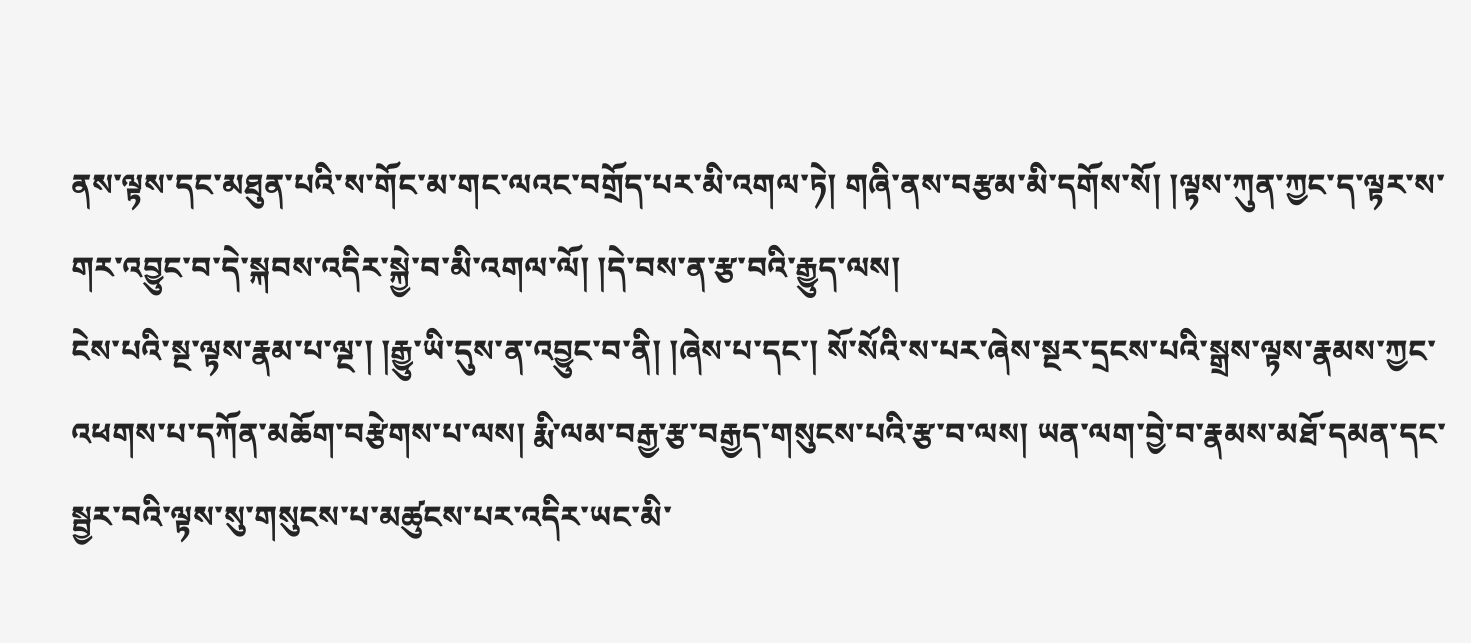ནས་ལྟས་དང་མཐུན་པའི་ས་གོང་མ་གང་ལའང་བགྲོད་པར་མི་འགལ་ཏེ། གཞི་ནས་བརྩམ་མི་དགོས་སོ། །ལྟས་ཀུན་ཀྱང་ད་ལྟར་ས་གར་འབྱུང་བ་དེ་སྐབས་འདིར་སྐྱེ་བ་མི་འགལ་ལོ། །དེ་བས་ན་རྩ་བའི་རྒྱུད་ལས།
ངེས་པའི་སྔ་ལྟས་རྣམ་པ་ལྔ་། །རྒྱུ་ཡི་དུས་ན་འབྱུང་བ་ནི། །ཞེས་པ་དང་། སོ་སོའི་ས་པར་ཞེས་སྔར་དྲངས་པའི་སྒྲས་ལྟས་རྣམས་ཀྱང་འཕགས་པ་དཀོན་མཆོག་བརྩེགས་པ་ལས། རྨི་ལམ་བརྒྱ་རྩ་བརྒྱད་གསུངས་པའི་རྩ་བ་ལས། ཡན་ལག་བྱེ་བ་རྣམས་མཐོ་དམན་དང་སྦྱར་བའི་ལྟས་སུ་གསུངས་པ་མཚུངས་པར་འདིར་ཡང་མི་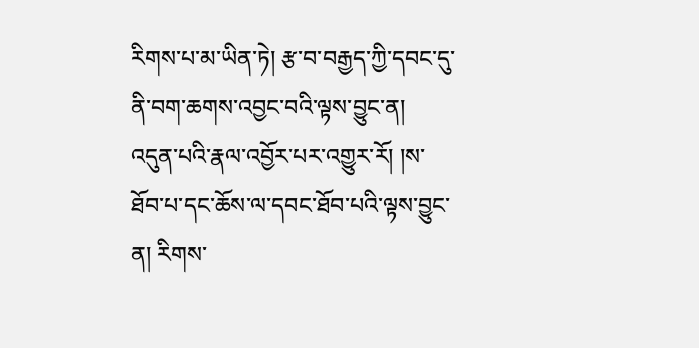རིགས་པ་མ་ཡིན་ཏེ། རྩ་བ་བརྒྱད་ཀྱི་དབང་དུ་ནི་བག་ཆགས་འབྱང་བའི་ལྟས་བྱུང་ན། འདུན་པའི་རྣལ་འབྱོར་པར་འགྱུར་རོ། །ས་ཐོབ་པ་དང་ཆོས་ལ་དབང་ཐོབ་པའི་ལྟས་བྱུང་ན། རིགས་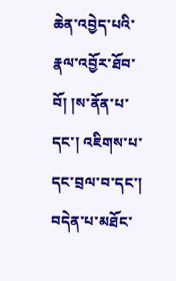ཆེན་འབྱེད་པའི་རྣལ་འབྱོར་ཐོབ་བོ། །ས་ནོན་པ་དང་། འཇིགས་པ་དང་བྲལ་བ་དང་། བདེན་པ་མཐོང་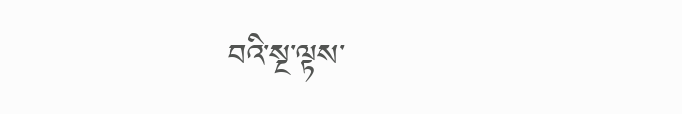བའི་སྔ་ལྟས་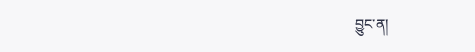བྱུང་ན།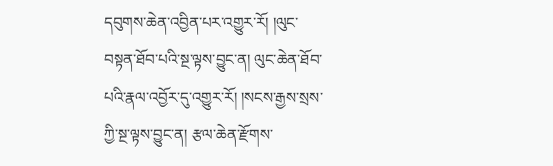དབུགས་ཆེན་འབྱིན་པར་འགྱུར་རོ། །ལུང་བསྟན་ཐོབ་པའི་སྔ་ལྟས་བྱུང་ན། ལུང་ཆེན་ཐོབ་པའི་རྣལ་འབྱོར་དུ་འགྱུར་རོ། །སངས་རྒྱས་སྲས་ཀྱི་སྔ་ལྟས་བྱུང་ན། རྩལ་ཆེན་རྫོགས་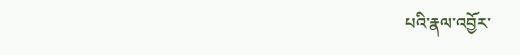པའི་རྣལ་འབྱོར་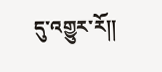དུ་འགྱུར་རོ།།